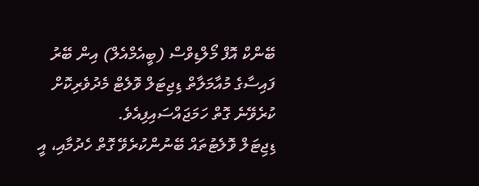ބޭންކް އޮފް މޯލްޑިވްސް (ބީއެމްއެލް) އިން ބޭރު ފައިސާގެ މުއާމަލާތް ޑިޖިޓަލް ވޮލެޓް މެދުވެރިކޮށް ކުރެވޭނެ ގޮތް ހަމަޖައްސައިފިއެވެ.
ޑިޖިޓަލް ވޮލެޓުތައް ބޭނުންކުރެވޭ ގޮތް ހެދުމާއި، އީ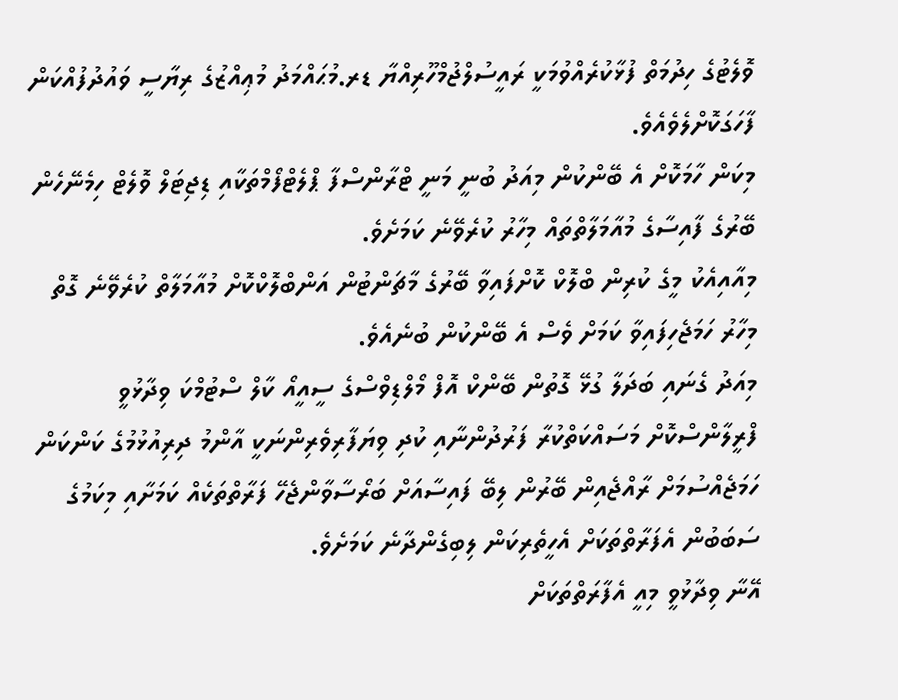ވޮލެޓުގެ ހިދުމަތް ފުޅާކުރެއްވުމަކީ ރައީސުލްޖުމްހޫރިއްޔާ ޑރ.މުޙައްމަދު މުޢިއްޒުގެ ރިޔާސީ ވައުދުފުއްކަން ފާހަގަކޮށްލެވެއެވެ.
މިކަން ހާމަކޮށް އެ ބޭންކުން މިއަދު ބުނީ މަނީ ޓްރާންސްފާ ޕްލެޓްފޯމްތަކާއި ޑިޖިޓަލް ވޮލެޓް ހިމެނޭހެން ބޭރުގެ ފާއިސާގެ މުއާމަލާތްތައް މިހާރު ކުރެވޭނެ ކަމަށެވެ.
މިއާއިއެކު މީގެ ކުރިން ބްލޮކް ކޮށްފައިވާ ބޭރުގެ މާޗަންޓުން އަންބްލޮކްކޮށް މުއާމަލާތް ކުރެވޭނެ ގޮތް މިހާރު ހަމަޖެހިފައިވާ ކަމަށް ވެސް އެ ބޭންކުން ބުނެއެވެ.
މިއަދު ގެނައި ބަދަލާ ގުޅޭ ގޮތުން ބޭންކް އޮފް މޯލްޑިވްސްގެ ސީއީއޯ ކާލް ސްޓުމްކަ ވިދާޅުވީ ފްރީލާންސްކޮށް މަސައްކަތްކުރާ ފަރުދުންނާއި ކުދި ވިޔަފާރިވެރިންނަކީ އާންމު ދިރިއުޅުމުގެ ކަންކަން ހަމަޖެއްސުމަށް ރާއްޖެއިން ބޭރުން ލިބޭ ފައިސާއަށް ބަރޯސާވާންޖެހޭ ފަރާތްތަކެއް ކަމަށާއި މިކަމުގެ ސަބަބުން އެފަރާތްތަކަށް އެހީތެރިކަން ލިބިގެންދާނެ ކަމަށެވެ.
އޭނާ ވިދާޅުވީ މިއީ އެފާރަތްތަކަށް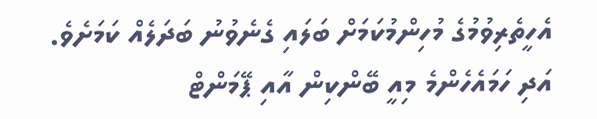އެހީތެރިވުމުގެ މުހިންމުކަމަށް ބަލައި ގެނެވުނު ބަދަލެއް ކަމަށެވެ.
އަދި ހަމައެހެންމެ މިއީ ބޭންކިން އާއި ޕޭމަންޓް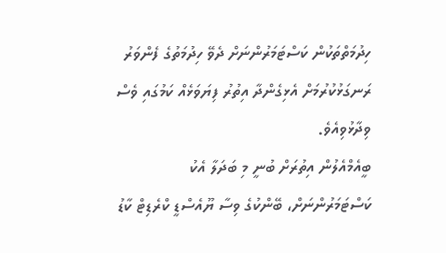ހިދުމަތްތަކުން ކަސްޓަމަރުންނަށް ދެވޭ ހިދުމަތުގެ ފެންވަރު ރަނގަޅުކުރުމަށް އެޅިގެންދާ އިތުރު ފިޔަވަޅެއް ކަމުގައި ވެސް ވިދާޅުވިއެވެ.
ބީއެމްއެލުން އިތުރަށް ބުނީ މި ބަދަލާ އެކު ކަސްޓަމަރުންނަށް، ބޭންކުގެ ވިސާ ޔޫއެސްޑީ ކްރެޑިޓް ކާޑު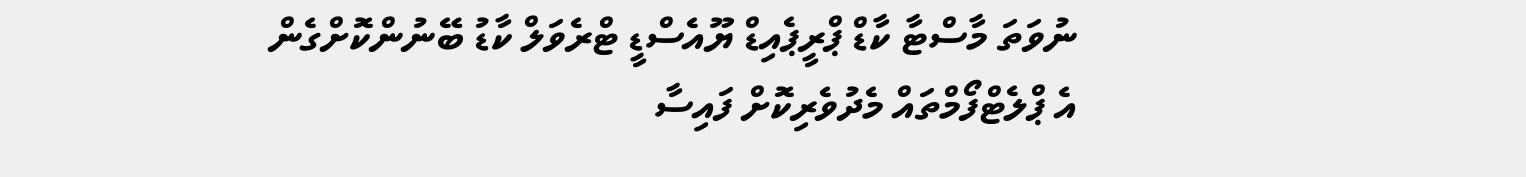ނުވަތަ މާސްޓާ ކާޑް ޕްރީޕެއިޑް ޔޫއެސްޑީ ޓްރެވަލް ކާޑު ބޭނުންކޮށްގެން އެ ޕްލެޓްފޯމްތައް މެދުވެރިކޮށް ފައިސާ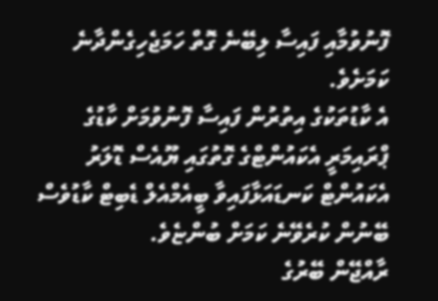ފޮނުވުމާއި ފައިސާ ލިބޭނެ ގޮތް ހަމަޖެހިގެންދާނެ ކަމަށެވެ.
އެ ކާޑުތަކުގެ އިތުރުން ފައިސާ ފޮނުވުމަށް ކާޑުގެ ޕްރައިމަރީ އެކައުންޓްގެ ގޮތުގައި ޔޫއެސް ޑޮލަރު އެކައުންޓް ކަނޑައަޅާފައިވާ ބީއެމްއެލް ޑެބިޓް ކާޑުވެސް ބޭނުން ކުރެވޭނެ ކަމަށް ބުންޏެވެ.
ރާއްޖޭން ބޭރުގެ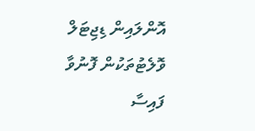އޮންލައިން ޑިޖިޓަލް ވޮލެޓުތަކުން ފޮނުވާ ފައިސާ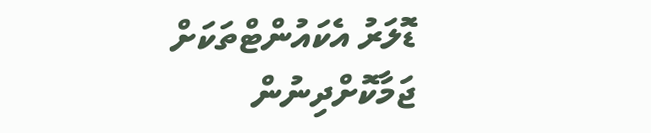ޑޮލަރު އެކައުންޓްތަކަށް ޖަމާކޮށްދިނުން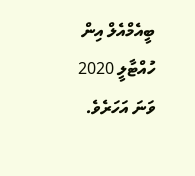ބީއެމްއެލް އިން ހުއްޓާލީ 2020 ވަނަ އަހަރެވެ.